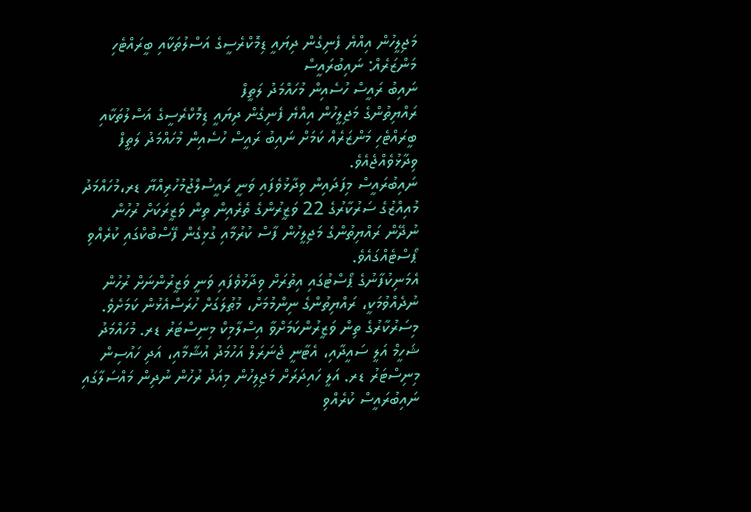މަޖިލީހުން އިއްޔެ ފެނިގެން ދިޔައީ ޑިމޮކްރެސީގެ އަސްލުތަކާއި ބީރައްޓެހި މަންޒަރެއް: ނައިބުރައީސް
ނައިބު ރައީސް ހުސެއިން މުހައްމަދު ލަތީފް
ރައްޔިތުންގެ މަޖިލީހުން އިއްޔެ ފެނިގެން ދިޔައީ ޑިމޮކްރެސީގެ އަސްލުތަކާއި ބީރައްޓެހި މަންޒަރެއް ކަމަށް ނައިބު ރައީސް ހުސެއިން މުހައްމަދު ލަތީފް ވިދާޅުވެއްޖެއެވެ.
ނައިބުރައީސް މިފަދައިން ވިދާޅުވެފައި ވަނީ ރައީސުލްޖުމުހުރިއްޔާ ޑރ،މުހައްމަދު މުއިއްޒުގެ ސަރުކާރުގެ 22 ވަޒީރުންގެ ތެރެއިން ތިން ވަޒީރަކަށް ރުހުން ނުދޭން ރައްޔިތުންގެ މަޖިލީހުން ފާސް ކުރުމާއި ގުޅިގެން ފޭސްބުކްގައި ކުރެއްވި ޕޯސްޓެއްގައެވެ.
އެމަނިކުފާނުގެ ޕޯސްޓުގައި އިތުރަށް ވިދާޅުވެފައި ވަނީ ވަޒީރުންނަށް ރުހުން ނުދެއްވުމަކީ، ރައްޔިތުންގެ ނިންމުމަށް، މުޠުލަގަށް ހުރަސްއެޅުން ކަމަށެވެ.
މިސަރުކާރުގެ ތިން ވަޒީރުންކަމަށްވާ އިސްލާމިކް މިނިސްޓަރު ޑރ. މުހައްމަދު ޝަހީމް އަލީ ސައީދާއި، އެޓާނީ ޖެނަރަލް އަހުމަދު އުޝާމާއި، އަދި ހައުސިން މިނިސްޓަރު ޑރ. އަލީ ހައިދަރަށް މަޖިލިހުން މިއަދު ރުހުން ނުދިން މައްސަލާގައި ނައިބުރައީސް ކުރެއްވި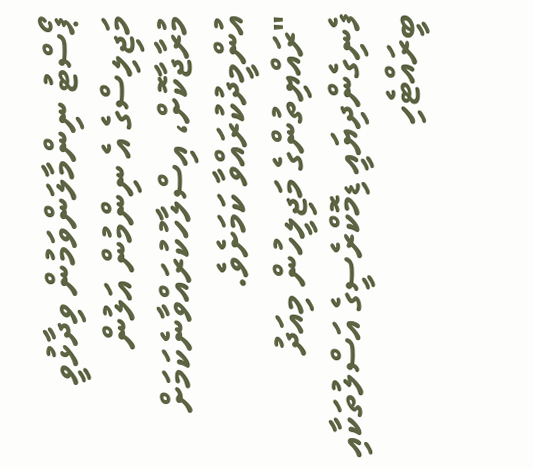ޕޯސްޓު ނިންމާލަންވަމުން ވިދާޅުވީ މަޖިލިސްގެ އެ ނިންމުން އަލުން މުރާޖާކޮށް، އިސްލާހުކުރައްވާނެކަމަށް އުންމީދުކުރައްވާ ކަމަށެވެ.
"ރައްޔިތުންގެ މަޖިލީހުން މިއަދު ފެނިގެންދިޔައީ ޑިމޮކްރެސީގެ އަސްލުތަކާއި ބީރައްޓެހި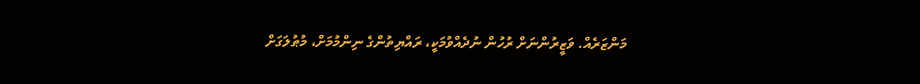މަންޒަރެއް. ވަޒީރުންނަށް ރުހުން ނުދެއްވުމަކީ، ރައްޔިތުންގެ ނިންމުމަށް، މުޠުލަގަށް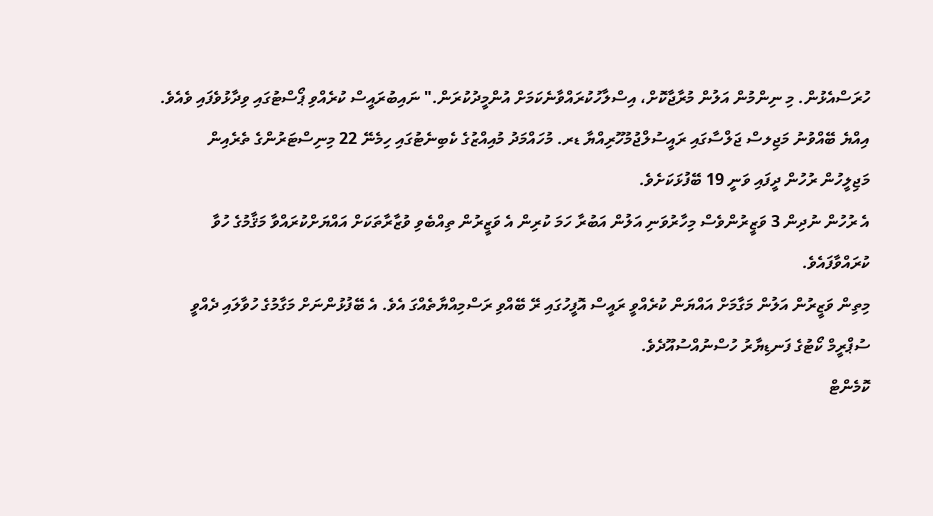ހުރަސްއެޅުން. މި ނިންމުން އަލުން މުރާޖާކޮށް، އިސްލާހުކުރައްވާނެކަމަށް އުންމީދުކުރަން." ނައިބުރައީސް ކުރެއްވި ޕޯސްޓުގައި ވިދާޅުވެފައި ވެއެވެ.
އިއްޔެ ބޭއްވުނު މަޖިލސް ޖަލްސާގައި ރައީސުލްޖުމުހޫރިއްޔާ ޑރ. މުހައްމަދު މުއިއްޒުގެ ކެބިނެޓުގައި ހިމެނޭ 22 މިނިސްޓަރުންގެ ތެރެއިން މަޖިލީހުން ރުހުން ދީފައި ވަނީ 19 ބޭފުޅަކަށެވެ.
އެ ރުހުން ނުދިން 3 ވަޒީރުންވެސް މިހާރުވަނި އަލުން އަބުރާ ހަމަ ކުރިން އެ ވަޒީރުން ތިއްބެވި ވުޒާރާތަކަށް އައްޔަށްކުރައްވާ މަޤާމުގެ ހުވާ ކުރައްވާފައެވެ.
މިތިން ވަޒީރުން އަލުން މަގާމަށް އައްޔަން ކުރެއްވީ ރައީސް އޮފީހުގައި ރޭ ބޭއްވި ރަސްމިއްޔާތެއްގަ އެވެ. އެ ބޭފުޅުންނަށް މަގާމުގެ ހުވާލައި ދެއްވީ ސުޕްރީމް ކޯޓުގެ ފަނޑިޔާރު ހުސްނުއްސުއޫދެވެ.
ކޮމެންޓް